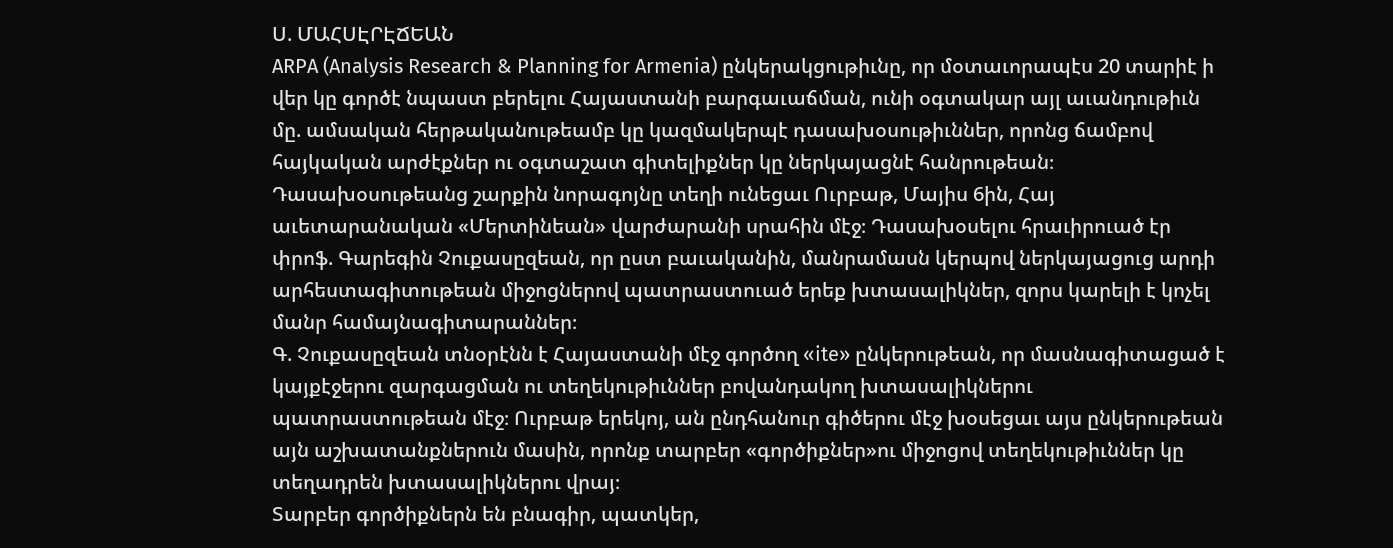Ս. ՄԱՀՍԷՐԷՃԵԱՆ
ARPA (Analysis Research & Planning for Armenia) ընկերակցութիւնը, որ մօտաւորապէս 20 տարիէ ի վեր կը գործէ նպաստ բերելու Հայաստանի բարգաւաճման, ունի օգտակար այլ աւանդութիւն մը. ամսական հերթականութեամբ կը կազմակերպէ դասախօսութիւններ, որոնց ճամբով հայկական արժէքներ ու օգտաշատ գիտելիքներ կը ներկայացնէ հանրութեան։
Դասախօսութեանց շարքին նորագոյնը տեղի ունեցաւ Ուրբաթ, Մայիս 6ին, Հայ աւետարանական «Մերտինեան» վարժարանի սրահին մէջ։ Դասախօսելու հրաւիրուած էր փրոֆ. Գարեգին Չուքասըզեան, որ ըստ բաւականին, մանրամասն կերպով ներկայացուց արդի արհեստագիտութեան միջոցներով պատրաստուած երեք խտասալիկներ, զորս կարելի է կոչել մանր համայնագիտարաններ։
Գ. Չուքասըզեան տնօրէնն է Հայաստանի մէջ գործող «ite» ընկերութեան, որ մասնագիտացած է կայքէջերու զարգացման ու տեղեկութիւններ բովանդակող խտասալիկներու պատրաստութեան մէջ։ Ուրբաթ երեկոյ, ան ընդհանուր գիծերու մէջ խօսեցաւ այս ընկերութեան այն աշխատանքներուն մասին, որոնք տարբեր «գործիքներ»ու միջոցով տեղեկութիւններ կը տեղադրեն խտասալիկներու վրայ։
Տարբեր գործիքներն են բնագիր, պատկեր,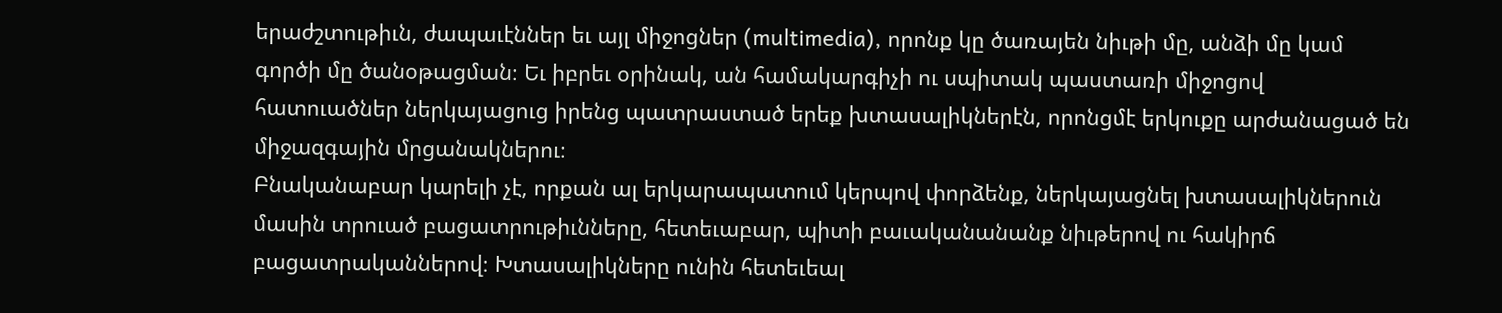երաժշտութիւն, ժապաւէններ եւ այլ միջոցներ (multimedia), որոնք կը ծառայեն նիւթի մը, անձի մը կամ գործի մը ծանօթացման։ Եւ իբրեւ օրինակ, ան համակարգիչի ու սպիտակ պաստառի միջոցով հատուածներ ներկայացուց իրենց պատրաստած երեք խտասալիկներէն, որոնցմէ երկուքը արժանացած են միջազգային մրցանակներու։
Բնականաբար կարելի չէ, որքան ալ երկարապատում կերպով փորձենք, ներկայացնել խտասալիկներուն մասին տրուած բացատրութիւնները, հետեւաբար, պիտի բաւականանանք նիւթերով ու հակիրճ բացատրականներով։ Խտասալիկները ունին հետեւեալ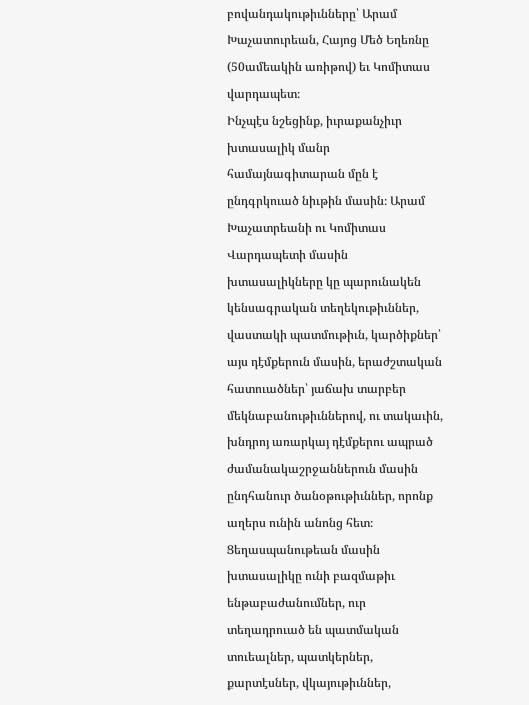բովանդակութիւնները՝ Արամ Խաչատուրեան, Հայոց Մեծ Եղեռնը (50ամեակին առիթով) եւ Կոմիտաս վարդապետ։
Ինչպէս նշեցինք, իւրաքանչիւր խտասալիկ մանր համայնագիտարան մըն է ընդգրկուած նիւթին մասին։ Արամ Խաչատրեանի ու Կոմիտաս Վարդապետի մասին խտասալիկները կը պարունակեն կենսագրական տեղեկութիւններ, վաստակի պատմութիւն, կարծիքներ՝ այս դէմքերուն մասին, երաժշտական հատուածներ՝ յաճախ տարբեր մեկնաբանութիւններով, ու տակաւին, խնդրոյ առարկայ դէմքերու ապրած ժամանակաշրջաններուն մասին ընդհանուր ծանօթութիւններ, որոնք աղերս ունին անոնց հետ։ Ցեղասպանութեան մասին խտասալիկը ունի բազմաթիւ ենթաբաժանումներ, ուր տեղադրուած են պատմական տուեալներ, պատկերներ, քարտէսներ, վկայութիւններ,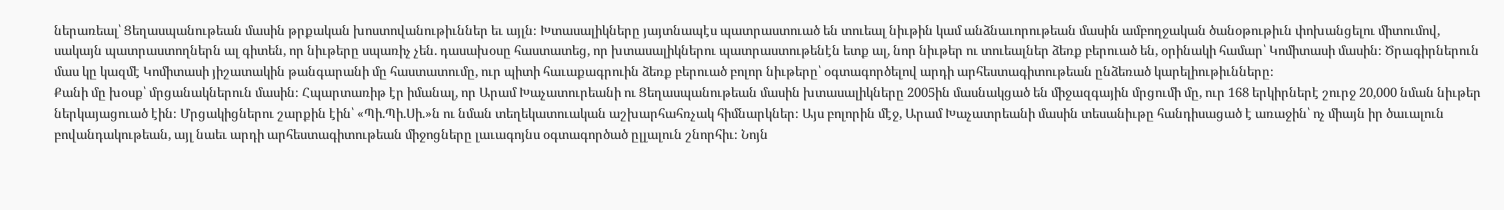ներառեալ՝ Ցեղասպանութեան մասին թրքական խոստովանութիւններ եւ այլն։ Խտասալիկները յայտնապէս պատրաստուած են տուեալ նիւթին կամ անձնաւորութեան մասին ամբողջական ծանօթութիւն փոխանցելու միտումով, սակայն պատրաստողներն ալ գիտեն, որ նիւթերը սպառիչ չեն. դասախօսը հաստատեց, որ խտասալիկներու պատրաստութենէն ետք ալ, նոր նիւթեր ու տուեալներ ձեռք բերուած են, օրինակի համար՝ Կոմիտասի մասին։ Ծրագիրներուն մաս կը կազմէ Կոմիտասի յիշատակին թանգարանի մը հաստատումը, ուր պիտի հաւաքագրուին ձեռք բերուած բոլոր նիւթերը՝ օգտագործելով արդի արհեստագիտութեան ընձեռած կարելիութիւնները։
Քանի մը խօսք՝ մրցանակներուն մասին։ Հպարտառիթ էր իմանալ, որ Արամ Խաչատուրեանի ու Ցեղասպանութեան մասին խտասալիկները 2005ին մասնակցած են միջազգային մրցումի մը, ուր 168 երկիրներէ շուրջ 20,000 նման նիւթեր ներկայացուած էին։ Մրցակիցներու շարքին էին՝ «Պի.Պի.Սի.»ն ու նման տեղեկատուական աշխարհահռչակ հիմնարկներ։ Այս բոլորին մէջ, Արամ Խաչատրեանի մասին տեսանիւթը հանդիսացած է առաջին՝ ոչ միայն իր ծաւալուն բովանդակութեան, այլ նաեւ արդի արհեստագիտութեան միջոցները լաւագոյնս օգտագործած ըլլալուն շնորհիւ։ Նոյն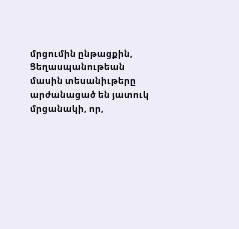մրցումին ընթացքին, Ցեղասպանութեան մասին տեսանիւթերը արժանացած են յատուկ մրցանակի, որ,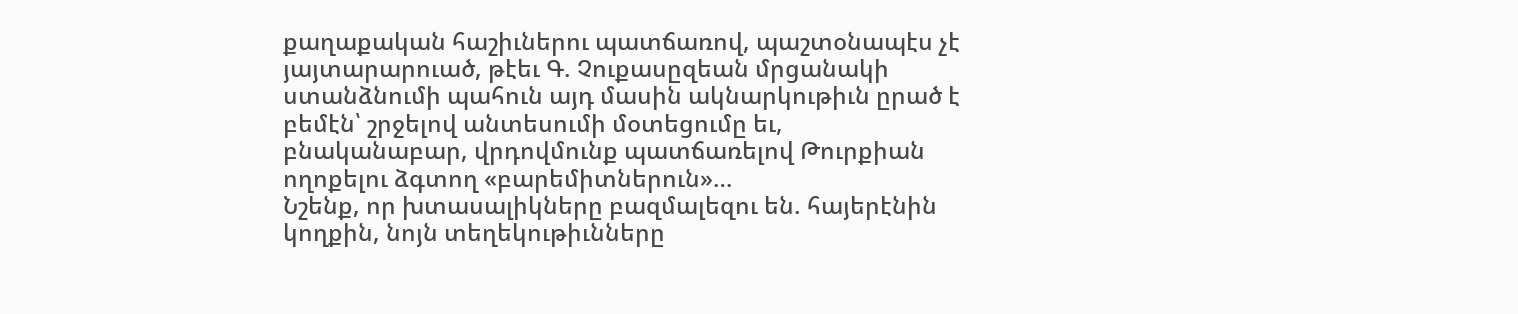քաղաքական հաշիւներու պատճառով, պաշտօնապէս չէ յայտարարուած, թէեւ Գ. Չուքասըզեան մրցանակի ստանձնումի պահուն այդ մասին ակնարկութիւն ըրած է բեմէն՝ շրջելով անտեսումի մօտեցումը եւ, բնականաբար, վրդովմունք պատճառելով Թուրքիան ողոքելու ձգտող «բարեմիտներուն»…
Նշենք, որ խտասալիկները բազմալեզու են. հայերէնին կողքին, նոյն տեղեկութիւնները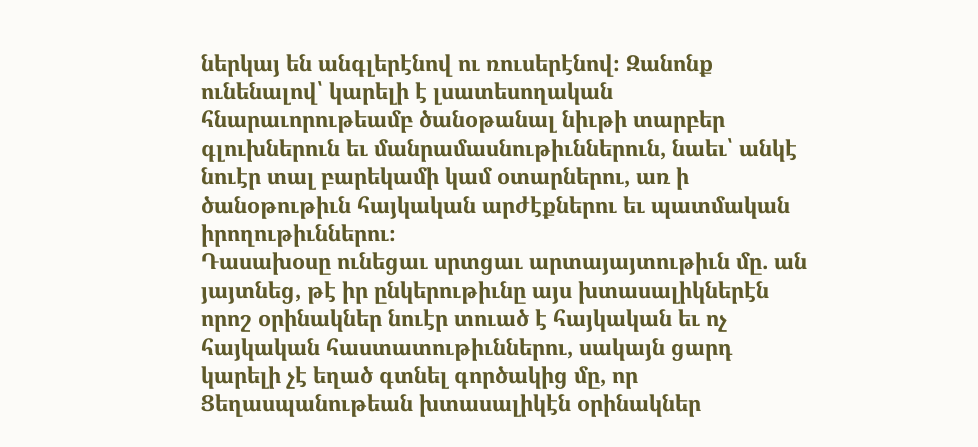ներկայ են անգլերէնով ու ռուսերէնով։ Զանոնք ունենալով՝ կարելի է լսատեսողական հնարաւորութեամբ ծանօթանալ նիւթի տարբեր գլուխներուն եւ մանրամասնութիւններուն, նաեւ՝ անկէ նուէր տալ բարեկամի կամ օտարներու, առ ի ծանօթութիւն հայկական արժէքներու եւ պատմական իրողութիւններու։
Դասախօսը ունեցաւ սրտցաւ արտայայտութիւն մը. ան յայտնեց, թէ իր ընկերութիւնը այս խտասալիկներէն որոշ օրինակներ նուէր տուած է հայկական եւ ոչ հայկական հաստատութիւններու, սակայն ցարդ կարելի չէ եղած գտնել գործակից մը, որ Ցեղասպանութեան խտասալիկէն օրինակներ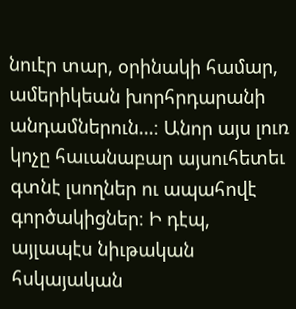նուէր տար, օրինակի համար, ամերիկեան խորհրդարանի անդամներուն…։ Անոր այս լուռ կոչը հաւանաբար այսուհետեւ գտնէ լսողներ ու ապահովէ գործակիցներ։ Ի դէպ, այլապէս նիւթական հսկայական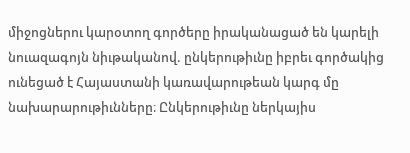միջոցներու կարօտող գործերը իրականացած են կարելի նուազագոյն նիւթականով. ընկերութիւնը իբրեւ գործակից ունեցած է Հայաստանի կառավարութեան կարգ մը նախարարութիւնները։ Ընկերութիւնը ներկայիս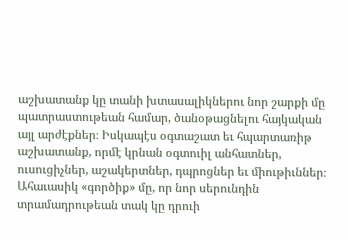աշխատանք կը տանի խտասալիկներու նոր շարքի մը պատրաստութեան համար, ծանօթացնելու հայկական այլ արժէքներ։ Իսկապէս օգտաշատ եւ հպարտառիթ աշխատանք, որմէ կրնան օգտուիլ անհատներ, ուսուցիչներ, աշակերտներ, դպրոցներ եւ միութիւններ։ Ահաւասիկ «գործիք» մը, որ նոր սերունդին տրամադրութեան տակ կը դրուի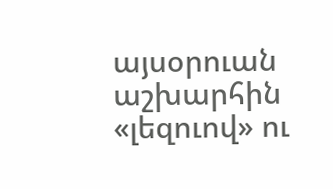այսօրուան աշխարհին «լեզուով» ու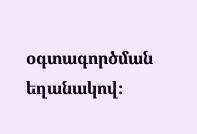օգտագործման եղանակով։